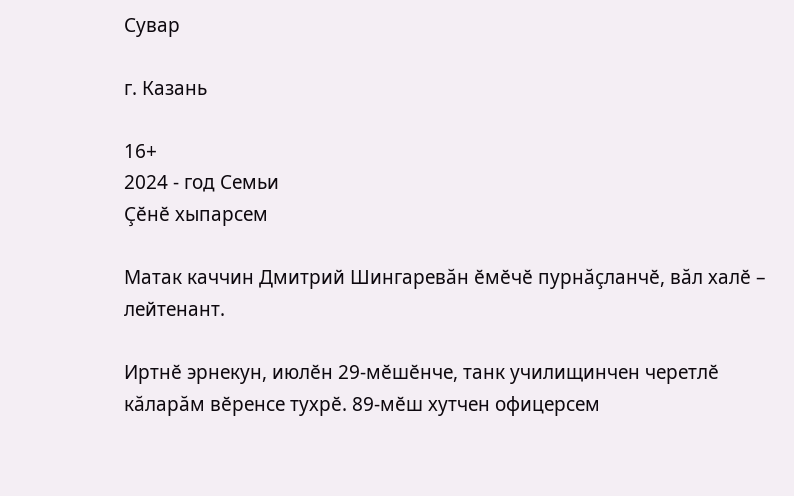Сувар

г. Казань

16+
2024 - год Семьи
Çӗнӗ хыпарсем

Матак каччин Дмитрий Шингаревăн ӗмӗчӗ пурнăçланчӗ, вăл халӗ – лейтенант.

Иртнӗ эрнекун, июлӗн 29-мӗшӗнче, танк училищинчен черетлӗ кăларăм вӗренсе тухрӗ. 89-мӗш хутчен офицерсем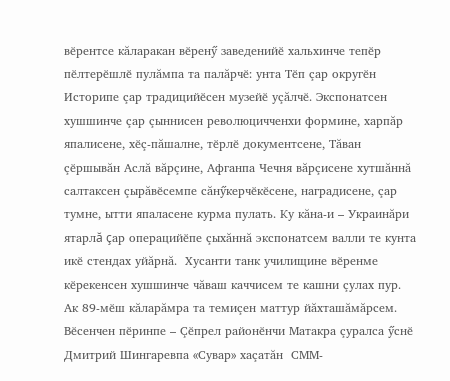вӗрентсе кăларакан вӗренӳ заведенийӗ хальхинче тепӗр пӗлтерӗшлӗ пулăмпа та палăрчӗ: унта Тӗп çар округӗн Историпе çар традицийӗсен музейӗ уçăлчӗ. Экспонатсен хушшинче çар çыннисен революцичченхи формине, харпăр япалисене, хӗç-пăшалне, тӗрлӗ документсене, Тăван çӗршывăн Аслă вăрçине, Афганпа Чечня вăрçисене хутшăннă салтаксен çырăвӗсемпе сăнӳкерчӗкӗсене, наградисене, çар тумне, ытти япаласене курма пулать. Ку кăна-и – Украинăри ятарлă çар операцийӗпе çыхăннă экспонатсем валли те кунта икӗ стендах уйăрнă.  Хусанти танк училищине вӗренме кӗрекенсен хушшинче чăваш каччисем те кашни çулах пур. Ак 89-мӗш кăларăмра та темиçен маттур йăхташăмăрсем. Вӗсенчен пӗринпе – Çӗпрел районӗнчи Матакра çуралса ӳснӗ Дмитрий Шингаревпа «Сувар» хаçатăн  СММ-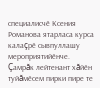специалисчӗ Ксения Романова ятарласа курса калаçрӗ сывпуллашу мероприятийӗнче. Çамрăк лейтенант хăйӗн туйăмӗсем пирки пире те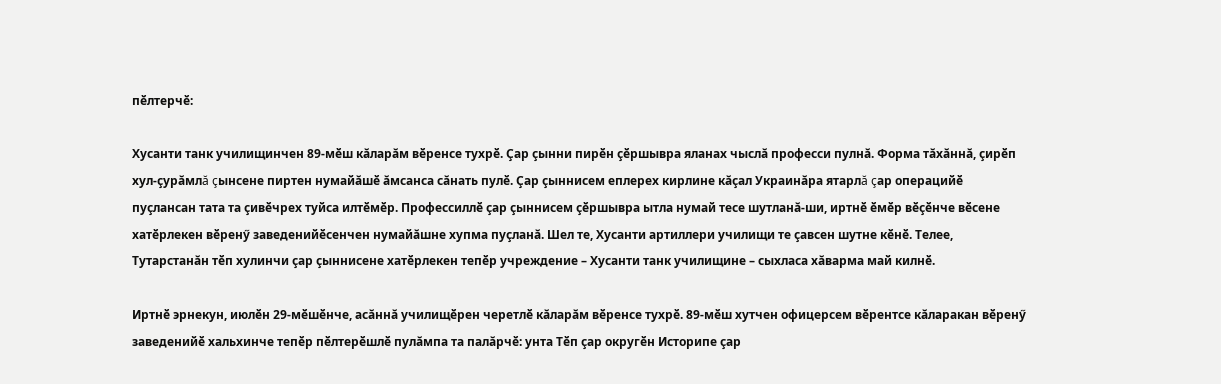пӗлтерчӗ:

Хусанти танк училищинчен 89-мӗш кăларăм вӗренсе тухрӗ. Çар çынни пирӗн çӗршывра яланах чыслă професси пулнă. Форма тăхăннă, çирӗп хул-çурăмлă çынсене пиртен нумайăшӗ ăмсанса сăнать пулӗ. Çар çыннисем еплерех кирлине кăçал Украинăра ятарлă çар операцийӗ пуçлансан тата та çивӗчрех туйса илтӗмӗр. Профессиллӗ çар çыннисем çӗршывра ытла нумай тесе шутланă-ши, иртнӗ ӗмӗр вӗçӗнче вӗсене хатӗрлекен вӗренӳ заведенийӗсенчен нумайăшне хупма пуçланă. Шел те, Хусанти артиллери училищи те çавсен шутне кӗнӗ. Телее, Тутарстанăн тӗп хулинчи çар çыннисене хатӗрлекен тепӗр учреждение – Хусанти танк училищине – сыхласа хăварма май килнӗ.

Иртнӗ эрнекун, июлӗн 29-мӗшӗнче, асăннă училищӗрен черетлӗ кăларăм вӗренсе тухрӗ. 89-мӗш хутчен офицерсем вӗрентсе кăларакан вӗренӳ заведенийӗ хальхинче тепӗр пӗлтерӗшлӗ пулăмпа та палăрчӗ: унта Тӗп çар округӗн Историпе çар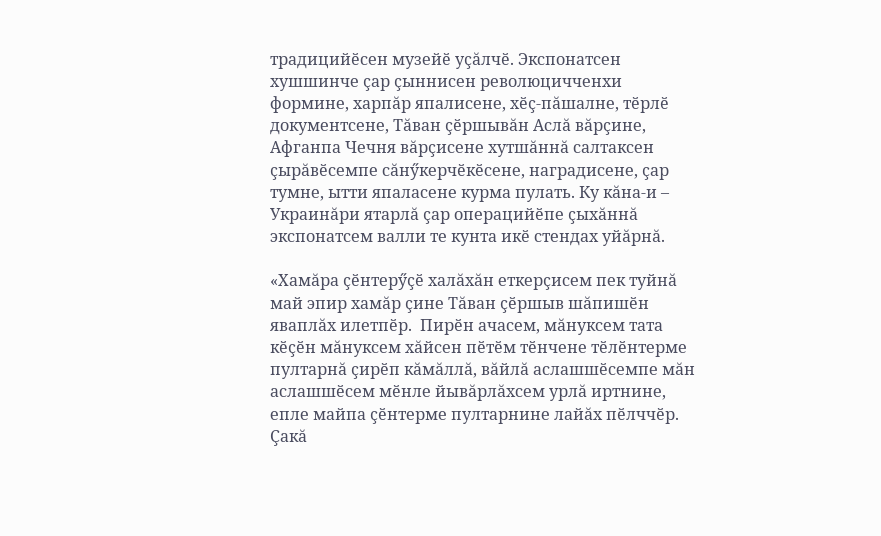традицийӗсен музейӗ уçăлчӗ. Экспонатсен хушшинче çар çыннисен революцичченхи формине, харпăр япалисене, хӗç-пăшалне, тӗрлӗ документсене, Тăван çӗршывăн Аслă вăрçине, Афганпа Чечня вăрçисене хутшăннă салтаксен çырăвӗсемпе сăнӳкерчӗкӗсене, наградисене, çар тумне, ытти япаласене курма пулать. Ку кăна-и – Украинăри ятарлă çар операцийӗпе çыхăннă экспонатсем валли те кунта икӗ стендах уйăрнă.

«Хамăра çӗнтерӳçӗ халăхăн еткерçисем пек туйнă май эпир хамăр çине Тăван çӗршыв шăпишӗн яваплăх илетпӗр.  Пирӗн ачасем, мăнуксем тата кӗçӗн мăнуксем хăйсен пӗтӗм тӗнчене тӗлӗнтерме пултарнă çирӗп кăмăллă, вăйлă аслашшӗсемпе мăн аслашшӗсем мӗнле йывăрлăхсем урлă иртнине, епле майпа çӗнтерме пултарнине лайăх пӗлччӗр. Çакă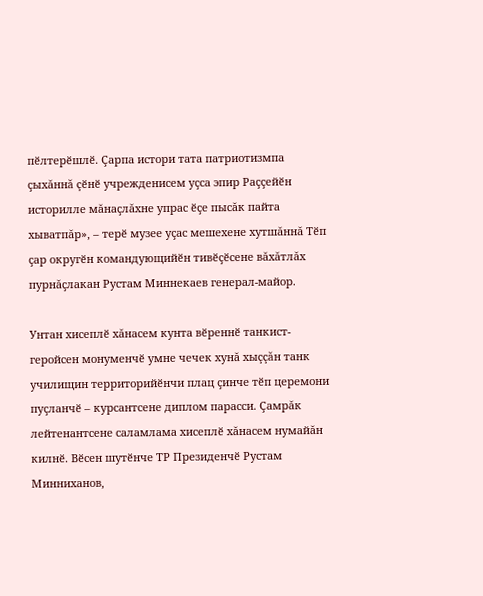пӗлтерӗшлӗ. Çарпа истори тата патриотизмпа çыхăннă çӗнӗ учрежденисем уçса эпир Раççейӗн историлле мăнаçлăхне упрас ӗçе пысăк пайта хыватпăр», – терӗ музее уçас мешехене хутшăннă Тӗп çар округӗн командующийӗн тивӗçӗсене вăхăтлăх пурнăçлакан Рустам Миннекаев генерал-майор.

Унтан хисеплӗ хăнасем кунта вӗреннӗ танкист-геройсен монуменчӗ умне чечек хунă хыççăн танк училищин территорийӗнчи плац çинче тӗп церемони пуçланчӗ – курсантсене диплом парасси. Çамрăк лейтенантсене саламлама хисеплӗ хăнасем нумайăн килнӗ. Вӗсен шутӗнче ТР Президенчӗ Рустам Минниханов,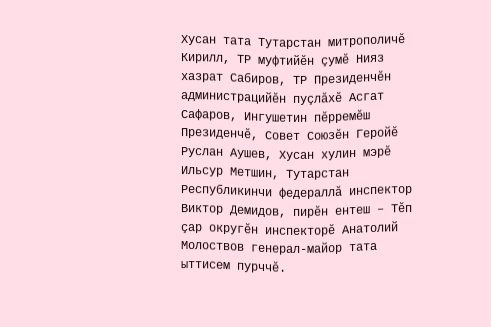Хусан тата Тутарстан митрополичӗ Кирилл, ТР муфтийӗн çумӗ Нияз хазрат Сабиров, ТР Президенчӗн администрацийӗн пуçлăхӗ Асгат Сафаров, Ингушетин пӗрремӗш Президенчӗ, Совет Союзӗн Геройӗ Руслан Аушев, Хусан хулин мэрӗ Ильсур Метшин, Тутарстан Республикинчи федераллă инспектор Виктор Демидов, пирӗн ентеш – Тӗп çар округӗн инспекторӗ Анатолий Молоствов генерал-майор тата ыттисем пурччӗ.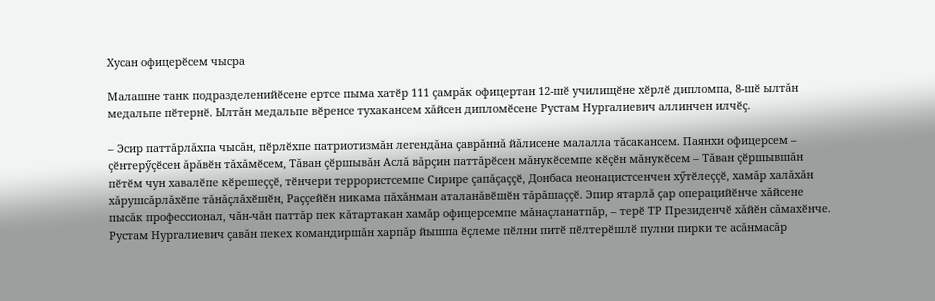Хусан офицерӗсем чысра

Малашне танк подразделенийӗсене ертсе пыма хатӗр 111 çамрăк офицертан 12-шӗ училищӗне хӗрлӗ дипломпа, 8-шӗ ылтăн медальпе пӗтернӗ. Ылтăн медальпе вӗренсе тухакансем хăйсен дипломӗсене Рустам Нургалиевич аллинчен илчӗç.

– Эсир паттăрлăхпа чысăн, пӗрлӗхпе патриотизмăн легендăна çаврăннă йăлисене малалла тăсакансем. Паянхи офицерсем – çӗнтерӳçӗсен ăрăвӗн тăхăмӗсем, Тăван çӗршывăн Аслă вăрçин паттăрӗсен мăнукӗсемпе кӗçӗн мăнукӗсем – Тăван çӗршывшăн пӗтӗм чун хавалӗпе кӗрешеççӗ, тӗнчери террористсемпе Сирире çапăçаççӗ, Донбаса неонацистсенчен хӳтӗлеççӗ, хамăр халăхăн хăрушсăрлăхӗпе тăнăçлăхӗшӗн, Раççейӗн никама пăхăнман аталанăвӗшӗн тăрăшаççӗ. Эпир ятарлă çар операцийӗнче хăйсене пысăк профессионал, чăн-чăн паттăр пек кăтартакан хамăр офицерсемпе мăнаçланатпăр, – терӗ ТР Президенчӗ хăйӗн сăмахӗнче. Рустам Нургалиевич çавăн пекех командиршăн харпăр йышпа ӗçлеме пӗлни питӗ пӗлтерӗшлӗ пулни пирки те асăнмасăр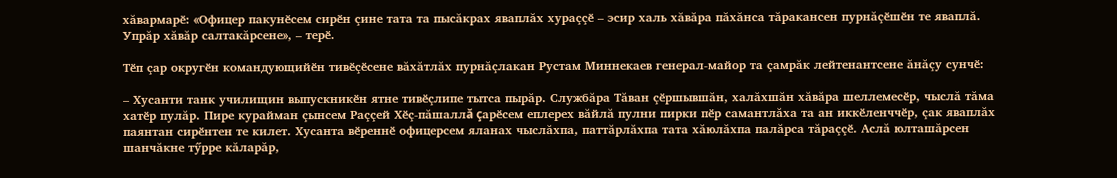хăвармарӗ: «Офицер пакунӗсем сирӗн çине тата та пысăкрах яваплăх хураççӗ – эсир халь хăвăра пăхăнса тăракансен пурнăçӗшӗн те яваплă. Упрăр хăвăр салтакăрсене», – терӗ.

Тӗп çар округӗн командующийӗн тивӗçӗсене вăхăтлăх пурнăçлакан Рустам Миннекаев генерал-майор та çамрăк лейтенантсене ăнăçу сунчӗ:

– Хусанти танк училищин выпускникӗн ятне тивӗçлипе тытса пырăр. Службăра Тăван çӗршывшăн, халăхшăн хăвăра шеллемесӗр, чыслă тăма хатӗр пулăр. Пире курайман çынсем Раççей Хӗç-пăшаллă çарӗсем еплерех вăйлă пулни пирки пӗр самантлăха та ан иккӗленччӗр, çак яваплăх паянтан сирӗнтен те килет. Хусанта вӗреннӗ офицерсем яланах чыслăхпа, паттăрлăхпа тата хăюлăхпа палăрса тăраççӗ. Аслă юлташăрсен шанчăкне тӳрре кăларăр,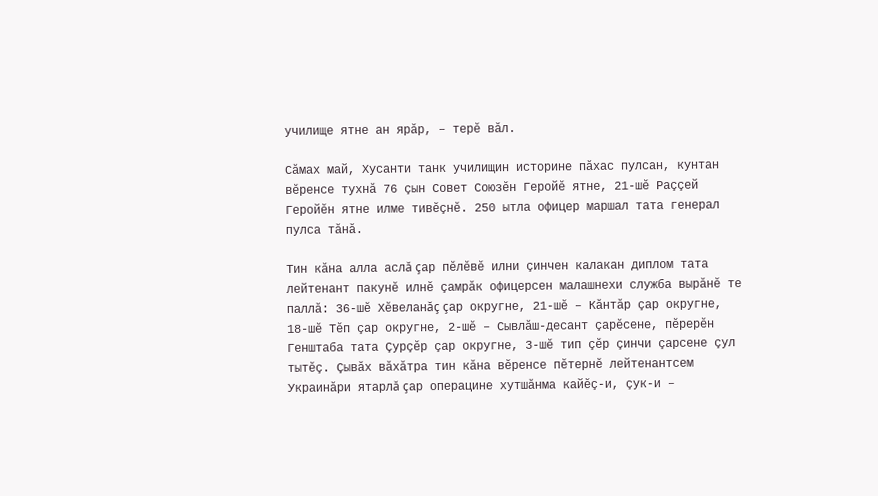училище ятне ан ярăр, – терӗ вăл.

Сăмах май, Хусанти танк училищин историне пăхас пулсан, кунтан вӗренсе тухнă 76 çын Совет Союзӗн Геройӗ ятне, 21-шӗ Раççей Геройӗн ятне илме тивӗçнӗ. 250 ытла офицер маршал тата генерал пулса тăнă.

Тин кăна алла аслă çар пӗлӗвӗ илни çинчен калакан диплом тата лейтенант пакунӗ илнӗ çамрăк офицерсен малашнехи служба вырăнӗ те паллă: 36-шӗ Хӗвеланăç çар округне, 21-шӗ – Кăнтăр çар округне, 18-шӗ Тӗп çар округне, 2-шӗ – Сывлăш-десант çарӗсене, пӗрерӗн Генштаба тата Çурçӗр çар округне, 3-шӗ тип çӗр çинчи çарсене çул тытӗç. Çывăх вăхăтра тин кăна вӗренсе пӗтернӗ лейтенантсем Украинăри ятарлă çар операцине хутшăнма кайӗç-и, çук-и –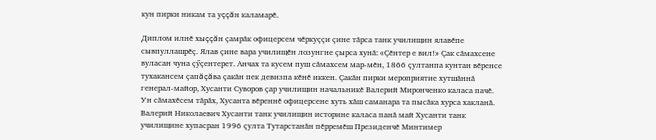кун пирки никам та уççăн каламарӗ.

Диплом илнӗ хыççăн çамрăк офицерсем чӗркуççи çине тăрса танк училищин ялавӗпе сывпуллашрӗç. Ялав çине вара училищӗн лозунгне çырса хунă: «Çӗнтер е вил!» Çак сăмахсене вуласан чуна çӳçентерет. Анчах та кусем пуш сăмахсем мар-мӗн, 1866 çултанпа кунтан вӗренсе тухакансем çапăçăва çакăн пек девизпа кӗнӗ иккен. Çакăн пирки мероприятие хутшăннă генерал-майор, Хусанти Суворов çар училищин начальникӗ Валерий Миронченко каласа пачӗ. Ун сăмахӗсем тăрăх, Хусанта вӗреннӗ офицерсене хуть хăш саманара та пысăка хурса хакланă. Валерий Николаевич Хусанти танк училищин историне каласа панă май Хусанти танк училищине хупасран 1996 çулта Тутарстанăн пӗрремӗш Президенчӗ Минтимер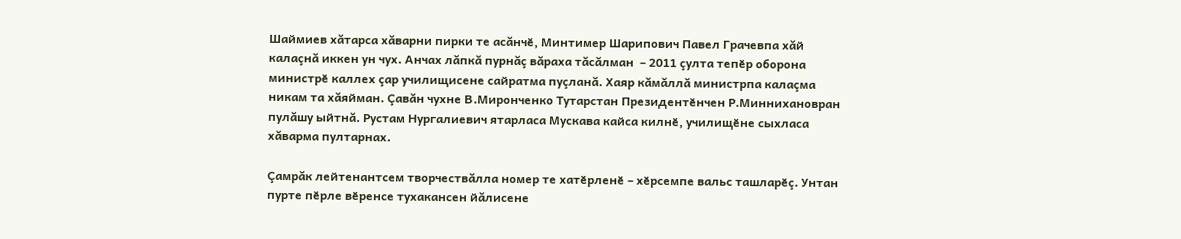Шаймиев хăтарса хăварни пирки те асăнчӗ, Минтимер Шарипович Павел Грачевпа хăй калаçнă иккен ун чух. Анчах лăпкă пурнăç вăраха тăсăлман  – 2011 çулта тепӗр оборона министрӗ каллех çар училищисене сайратма пуçланă. Хаяр кăмăллă министрпа калаçма никам та хăяйман. Çавăн чухне В.Миронченко Тутарстан Президентӗнчен Р.Миннихановран пулăшу ыйтнă. Рустам Нургалиевич ятарласа Мускава кайса килнӗ, училищӗне сыхласа хăварма пултарнах.

Çамрăк лейтенантсем творчествăлла номер те хатӗрленӗ – хӗрсемпе вальс ташларӗç. Унтан пурте пӗрле вӗренсе тухакансен йăлисене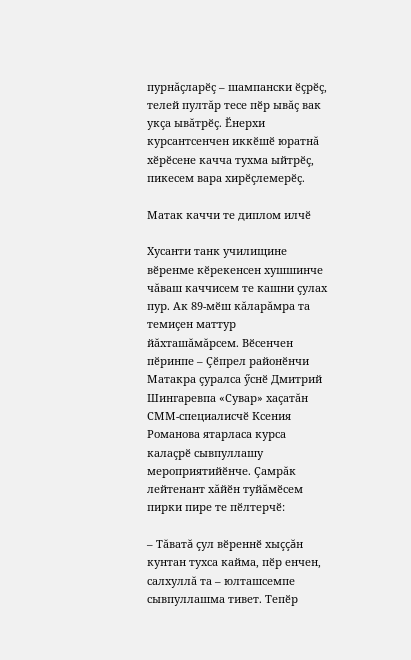пурнăçларӗç – шампански ӗçрӗç, телей пултăр тесе пӗр ывăç вак укçа ывăтрӗç. Ӗнерхи курсантсенчен иккӗшӗ юратнă хӗрӗсене качча тухма ыйтрӗç, пикесем вара хирӗçлемерӗç.

Матак каччи те диплом илчӗ

Хусанти танк училищине вӗренме кӗрекенсен хушшинче чăваш каччисем те кашни çулах пур. Ак 89-мӗш кăларăмра та темиçен маттур йăхташăмăрсем. Вӗсенчен пӗринпе – Çӗпрел районӗнчи Матакра çуралса ӳснӗ Дмитрий Шингаревпа «Сувар» хаçатăн  СММ-специалисчӗ Ксения Романова ятарласа курса калаçрӗ сывпуллашу мероприятийӗнче. Çамрăк лейтенант хăйӗн туйăмӗсем пирки пире те пӗлтерчӗ:

– Тăватă çул вӗреннӗ хыççăн кунтан тухса кайма, пӗр енчен, салхуллă та – юлташсемпе сывпуллашма тивет. Тепӗр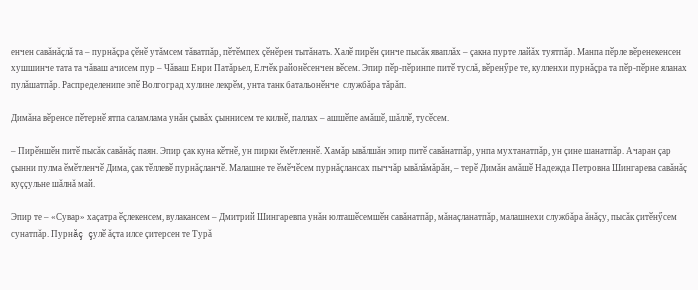енчен савăнăçлă та – пурнăçра çӗнӗ утăмсем тăватпăр, пӗтӗмпех çӗнӗрен тытăнать. Халӗ пирӗн çинче пысăк яваплăх – çакна пурте лайăх туятпăр. Манпа пӗрле вӗренекенсен хушшинче тата та чăваш ачисем пур – Чăваш Енри Патăрьел, Елчӗк районӗсенчен вӗсем. Эпир пӗр-пӗринпе питӗ туслă, вӗренӳре те, кулленхи пурнăçра та пӗр-пӗрне яланах пулăшатпăр. Распределенипе эпӗ Волгоград хулине лекрӗм, унта танк батальонӗнче  службăра тăрăп.

Димăна вӗренсе пӗтернӗ ятпа саламлама унăн çывăх çыннисем те килнӗ, паллах – ашшӗпе амăшӗ, шăллӗ, тусӗсем.

– Пирӗншӗн питӗ пысăк савăнăç паян. Эпир çак куна кӗтнӗ, ун пирки ӗмӗтленнӗ. Хамăр ывăлшăн эпир питӗ савăнатпăр, унпа мухтанатпăр, ун çине шанатпăр. Ачаран çар çынни пулма ӗмӗтленчӗ Дима, çак тӗллевӗ пурнăçланчӗ. Малашне те ӗмӗчӗсем пурнăçлансах пыччăр ывăлăмăрăн, – терӗ Димăн амăшӗ Надежда Петровна Шингарева савăнăç куççульне шăлнă май.

Эпир те – «Сувар» хаçатра ӗçлекенсем, вулакансем – Дмитрий Шингаревпа унăн юлташӗсемшӗн савăнатпăр, мăнаçланатпăр, малашнехи службăра ăнăçу, пысăк çитӗнӳсем сунатпăр. Пурнăç çулӗ ăçта илсе çитерсен те Турă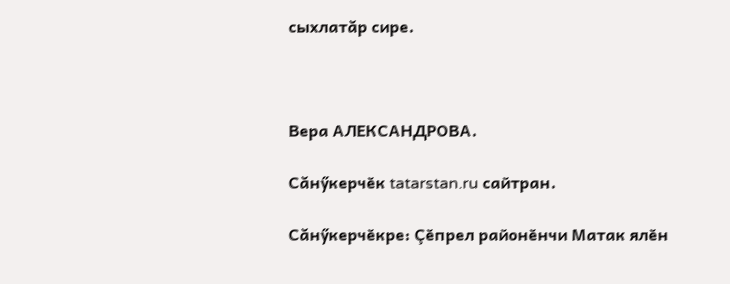сыхлатăр сире.



Вера АЛЕКСАНДРОВА.

Сăнӳкерчӗк tatarstan.ru сайтран.

Сăнӳкерчӗкре: Çӗпрел районӗнчи Матак ялӗн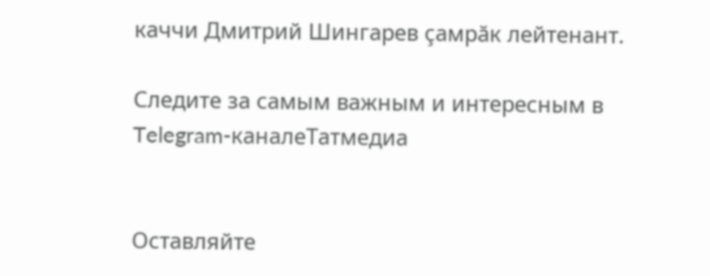каччи Дмитрий Шингарев çамрăк лейтенант.

Следите за самым важным и интересным в Telegram-каналеТатмедиа


Оставляйте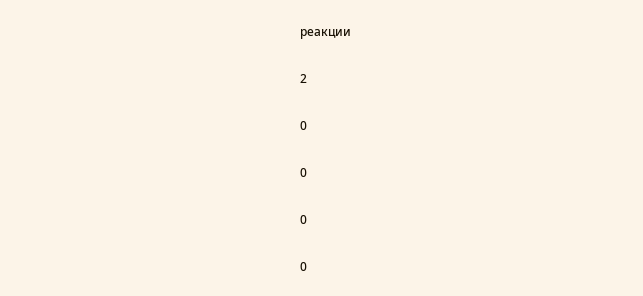реакции

2

0

0

0

0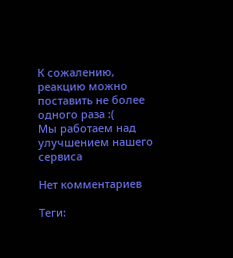К сожалению, реакцию можно поставить не более одного раза :(
Мы работаем над улучшением нашего сервиса

Нет комментариев

Теги: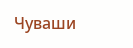Чуваши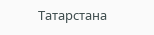Татарстана